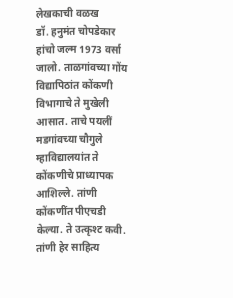लेखकाची वळख
डॉ. हनुमंत चोपडेकार हांचो जल्म 1973 वर्सा जालो. ताळगांवच्या गोंय विद्यापिठांत कोंकणी विभागाचे ते मुखेली आसात. ताचे पयलीं मडगांवच्या चौगुले म्हाविद्यालयांत ते कोंकणीचे प्राध्यापक आशिल्ले. तांणी कोंकणींत पीएचडी केल्या. ते उत्कृश्ट कवी. तांणी हेर साहित्य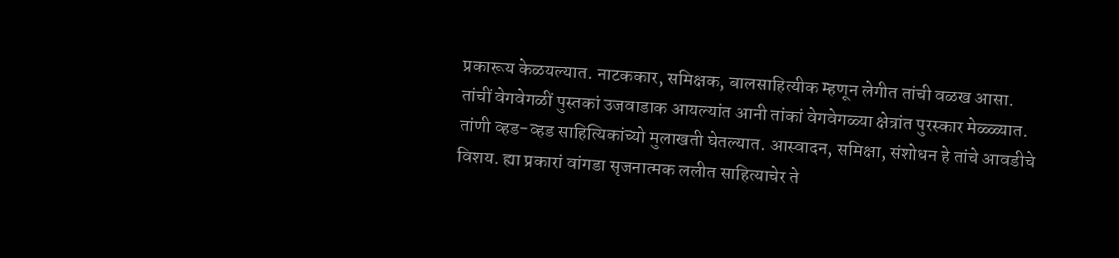प्रकारूय केळयल्यात. नाटककार, समिक्षक, बालसाहित्यीक म्हणून लेगीत तांची वळख आसा.
तांचीं वेगवेगळीं पुस्तकां उजवाडाक आयल्यांत आनी तांकां वेगवेगळ्या क्षेत्रांत पुरस्कार मेळ्ळ्यात. तांणी व्हड-व्हड साहित्यिकांच्यो मुलाखती घेतल्यात. आस्वादन, समिक्षा, संशोधन हे तांचे आवडीचे विशय. ह्या प्रकारां वांगडा सृजनात्मक ललीत साहित्याचेर ते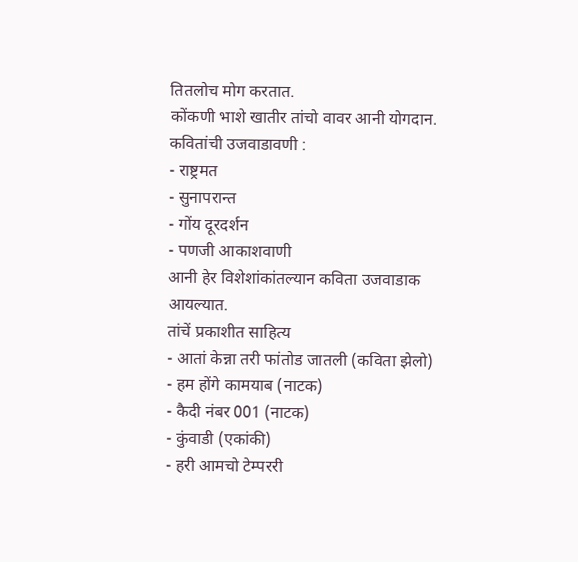तितलोच मोग करतात.
कोंकणी भाशे खातीर तांचो वावर आनी योगदान.
कवितांची उजवाडावणी :
- राष्ट्रमत
- सुनापरान्त
- गोंय दूरदर्शन
- पणजी आकाशवाणी
आनी हेर विशेशांकांतल्यान कविता उजवाडाक आयल्यात.
तांचें प्रकाशीत साहित्य
- आतां केन्ना तरी फांतोड जातली (कविता झेलो)
- हम होंगे कामयाब (नाटक)
- कैदी नंबर 001 (नाटक)
- कुंवाडी (एकांकी)
- हरी आमचो टेम्पररी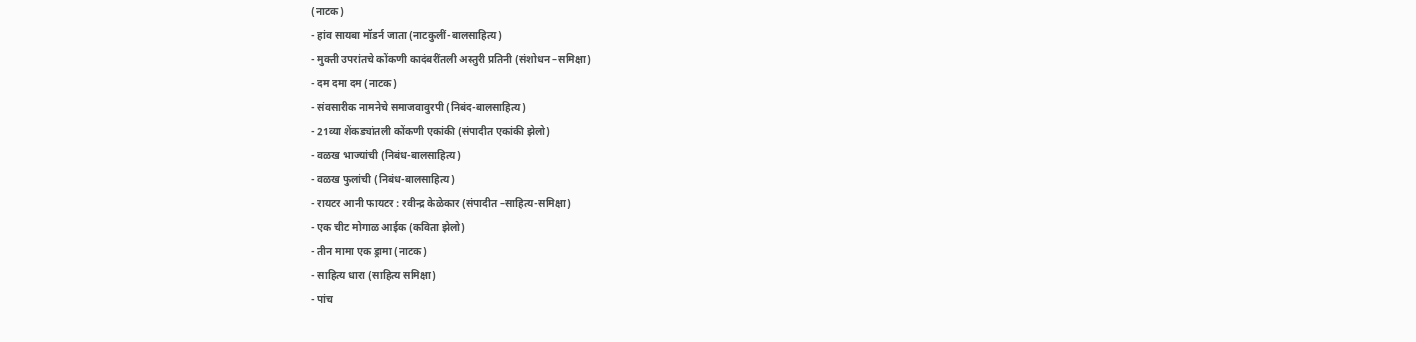(नाटक)
- हांव सायबा मॉडर्न जाता (नाटकुलीं-बालसाहित्य)
- मुक्ती उपरांतचे कोंकणी कादंबरींतली अस्तुरी प्रतिनी (संशोधन –समिक्षा)
- दम दमा दम (नाटक)
- संवसारीक नामनेचे समाजवावुरपी (निबंद-बालसाहित्य)
- 21व्या शेंकड्यांतली कोंकणी एकांकी (संपादीत एकांकी झेलो)
- वळख भाज्यांची (निबंध-बालसाहित्य)
- वळख फुलांची (निबंध-बालसाहित्य)
- रायटर आनी फायटर : रवीन्द्र केळेकार (संपादीत –साहित्य-समिक्षा)
- एक चीट मोगाळ आईक (कविता झेलो)
- तीन मामा एक ड्रामा (नाटक)
- साहित्य धारा (साहित्य समिक्षा)
- पांच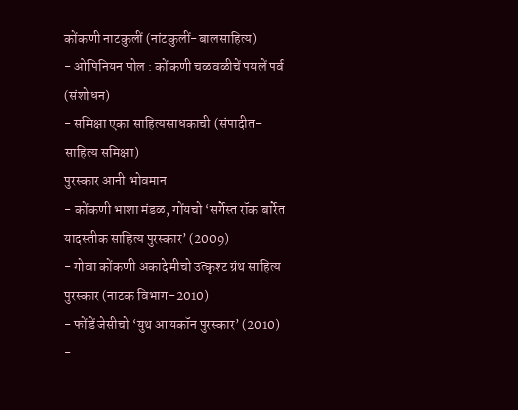कोंकणी नाटकुलीं (नांटकुलीं-बालसाहित्य)
- ओपिनियन पोल : कोंकणी चळवळीचें पयलें पर्व (संशोधन)
- समिक्षा एका साहित्यसाधकाची (संपादीत-साहित्य समिक्षा)
पुरस्कार आनी भोवमान
- कोंकणी भाशा मंडळ, गोंयचो ‘सर्गेस्त रॉक बार्रेत यादस्तीक साहित्य पुरस्कार’ (2009)
- गोवा कोंकणी अकादेमीचो उत्कृश्ट ग्रंथ साहित्य पुरस्कार (नाटक विभाग-2010)
- फोंडें जेसीचो ‘युथ आयकॉन पुरस्कार’ (2010)
-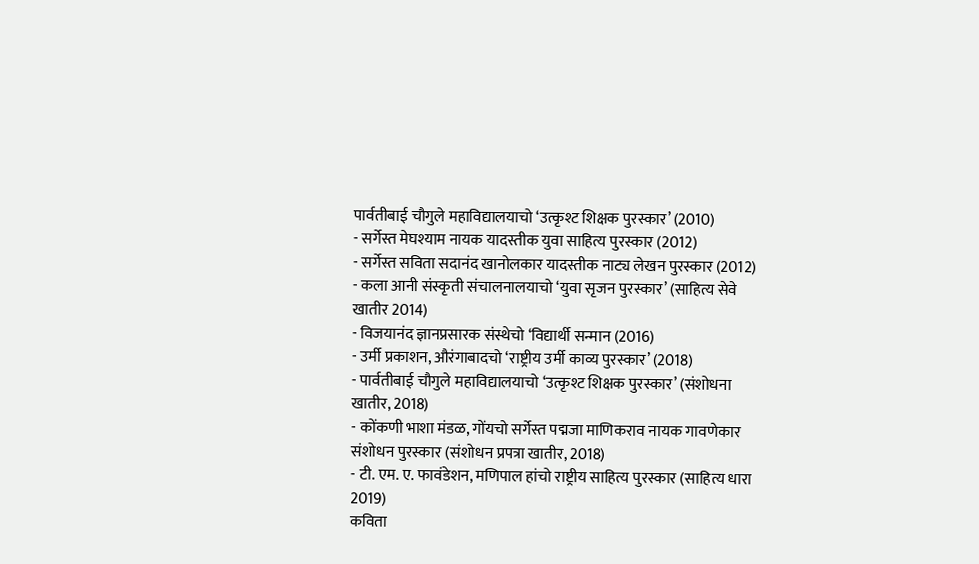पार्वतीबाई चौगुले महाविद्यालयाचो ‘उत्कृश्ट शिक्षक पुरस्कार’ (2010)
- सर्गेस्त मेघश्याम नायक यादस्तीक युवा साहित्य पुरस्कार (2012)
- सर्गेस्त सविता सदानंद खानोलकार यादस्तीक नाट्य लेखन पुरस्कार (2012)
- कला आनी संस्कृती संचालनालयाचो ‘युवा सृजन पुरस्कार’ (साहित्य सेवे खातीर 2014)
- विजयानंद ज्ञानप्रसारक संस्थेचो ‘विद्यार्थी सन्मान (2016)
- उर्मी प्रकाशन, औरंगाबादचो ‘राष्ट्रीय उर्मी काव्य पुरस्कार’ (2018)
- पार्वतीबाई चौगुले महाविद्यालयाचो ‘उत्कृश्ट शिक्षक पुरस्कार’ (संशोधना खातीर, 2018)
- कोंकणी भाशा मंडळ, गोंयचो सर्गेस्त पद्मजा माणिकराव नायक गावणेकार संशोधन पुरस्कार (संशोधन प्रपत्रा खातीर, 2018)
- टी. एम. ए. फावंडेशन, मणिपाल हांचो राष्ट्रीय साहित्य पुरस्कार (साहित्य धारा 2019)
कविता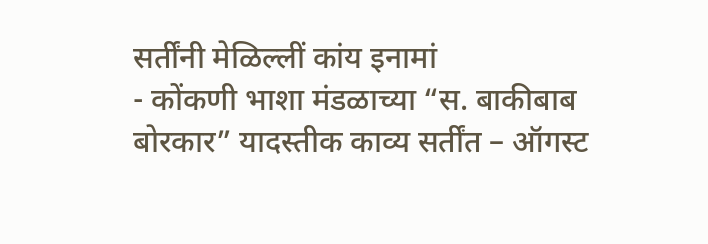सर्तींनी मेळिल्लीं कांय इनामां
- कोंकणी भाशा मंडळाच्या “स. बाकीबाब बोरकार” यादस्तीक काव्य सर्तींत – ऑगस्ट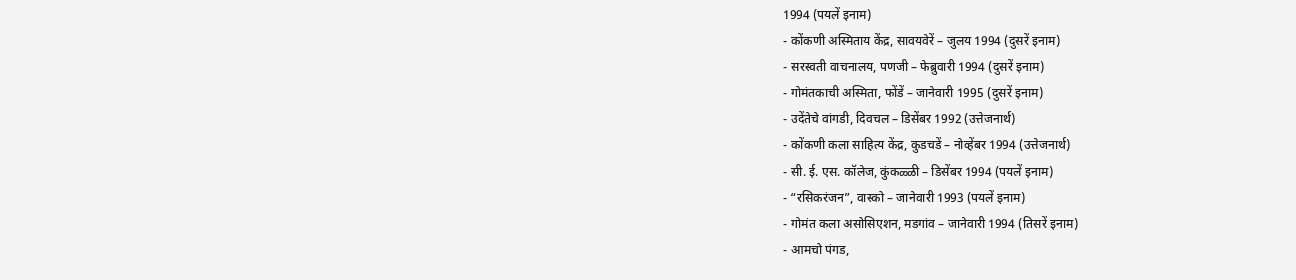1994 (पयलें इनाम)
- कोंकणी अस्मिताय केंद्र, सावयवेरें – जुलय 1994 (दुसरें इनाम)
- सरस्वती वाचनालय, पणजी – फेब्रुवारी 1994 (दुसरें इनाम)
- गोमंतकाची अस्मिता, फोंडें – जानेवारी 1995 (दुसरें इनाम)
- उदेंतेचे वांगडी, दिवचल – डिसेंबर 1992 (उत्तेजनार्थ)
- कोंकणी कला साहित्य केंद्र, कुडचडें – नोव्हेंबर 1994 (उत्तेजनार्थ)
- सी. ई. एस. कॉलेज, कुंकळ्ळी – डिसेंबर 1994 (पयलें इनाम)
- “रसिकरंजन”, वास्को – जानेवारी 1993 (पयलें इनाम)
- गोमंत कला असोसिएशन, मडगांव – जानेवारी 1994 (तिसरें इनाम)
- आमचो पंगड,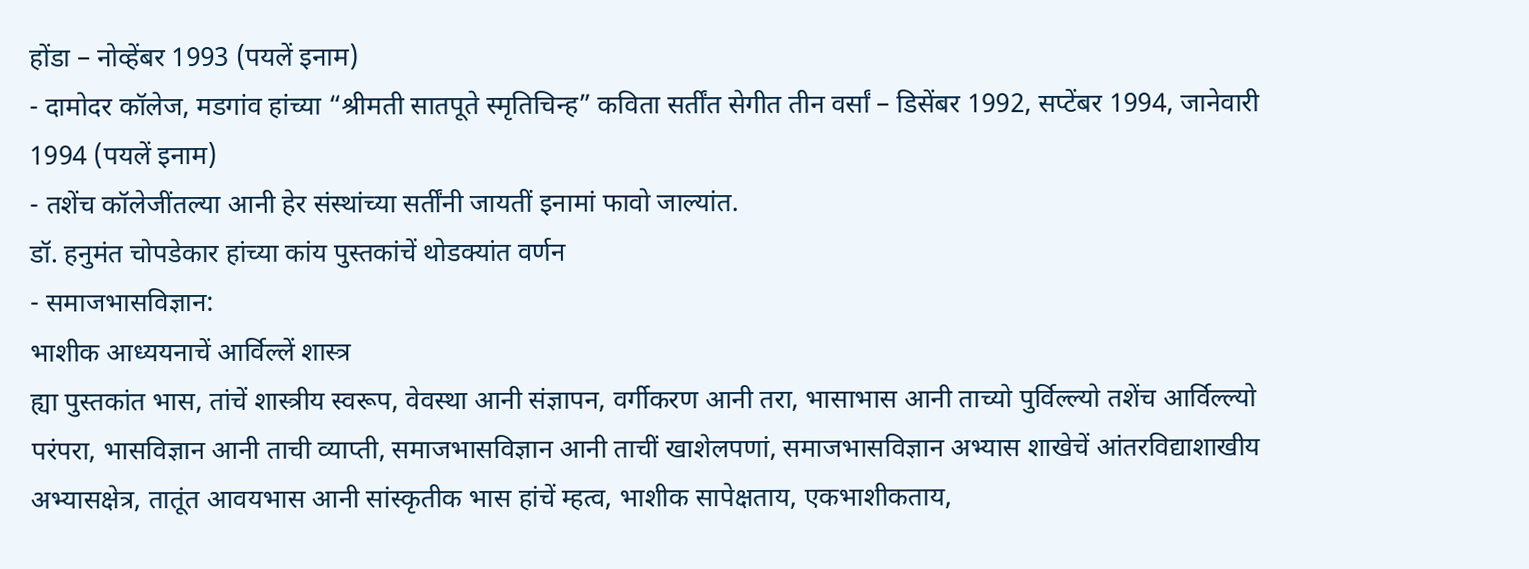होंडा – नोव्हेंबर 1993 (पयलें इनाम)
- दामोदर कॉलेज, मडगांव हांच्या “श्रीमती सातपूते स्मृतिचिन्ह” कविता सर्तींत सेगीत तीन वर्सां – डिसेंबर 1992, सप्टेंबर 1994, जानेवारी 1994 (पयलें इनाम)
- तशेंच कॉलेजींतल्या आनी हेर संस्थांच्या सर्तींनी जायतीं इनामां फावो जाल्यांत.
डॉ. हनुमंत चोपडेकार हांच्या कांय पुस्तकांचें थोडक्यांत वर्णन
- समाजभासविज्ञान:
भाशीक आध्ययनाचें आर्विल्लें शास्त्र
ह्या पुस्तकांत भास, तांचें शास्त्रीय स्वरूप, वेवस्था आनी संज्ञापन, वर्गीकरण आनी तरा, भासाभास आनी ताच्यो पुर्विल्ल्यो तशेंच आर्विल्ल्यो परंपरा, भासविज्ञान आनी ताची व्याप्ती, समाजभासविज्ञान आनी ताचीं खाशेलपणां, समाजभासविज्ञान अभ्यास शाखेचें आंतरविद्याशाखीय अभ्यासक्षेत्र, तातूंत आवयभास आनी सांस्कृतीक भास हांचें म्हत्व, भाशीक सापेक्षताय, एकभाशीकताय,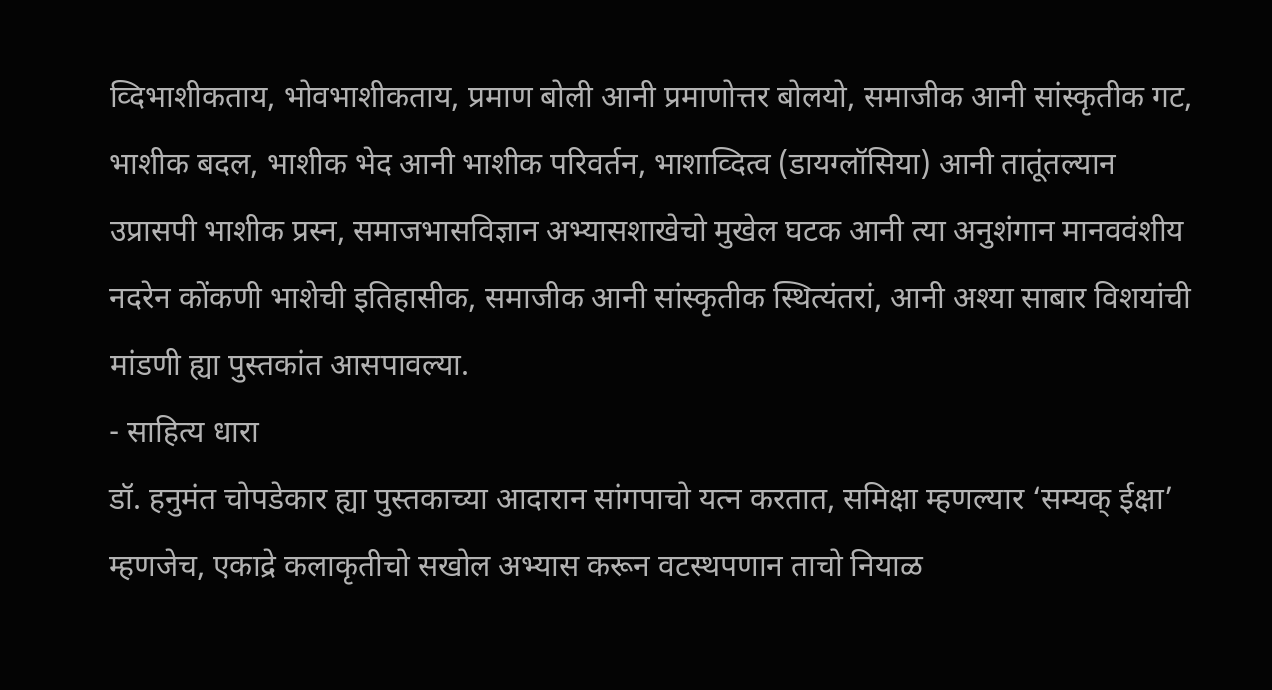व्दिभाशीकताय, भोवभाशीकताय, प्रमाण बोली आनी प्रमाणोत्तर बोलयो, समाजीक आनी सांस्कृतीक गट, भाशीक बदल, भाशीक भेद आनी भाशीक परिवर्तन, भाशाव्दित्व (डायग्लॉसिया) आनी तातूंतल्यान उप्रासपी भाशीक प्रस्न, समाजभासविज्ञान अभ्यासशाखेचो मुखेल घटक आनी त्या अनुशंगान मानववंशीय नदरेन कोंकणी भाशेची इतिहासीक, समाजीक आनी सांस्कृतीक स्थित्यंतरां, आनी अश्या साबार विशयांची मांडणी ह्या पुस्तकांत आसपावल्या.
- साहित्य धारा
डॉ. हनुमंत चोपडेकार ह्या पुस्तकाच्या आदारान सांगपाचो यत्न करतात, समिक्षा म्हणल्यार ‘सम्यक् ईक्षा’ म्हणजेच, एकाद्रे कलाकृतीचो सखोल अभ्यास करून वटस्थपणान ताचो नियाळ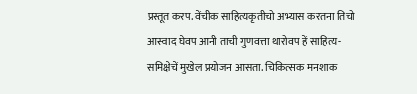प्रस्तूत करप. वेंचीक साहित्यकृतीचो अभ्यास करतना तिचो आस्वाद घेवप आनी ताची गुणवत्ता थारोवप हें साहित्य-समिक्षेचें मुखेल प्रयोजन आसता. चिकित्सक मनशाक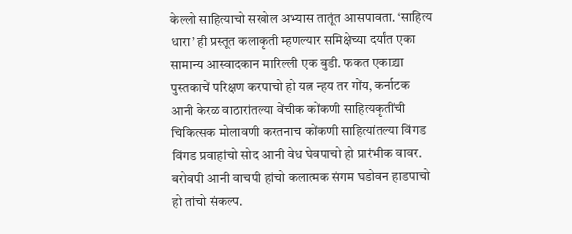केल्लो साहित्याचो सखोल अभ्यास तातूंत आसपावता. ‘साहित्य धारा’ ही प्रस्तूत कलाकृती म्हणल्यार समिक्षेच्या दर्यांत एका सामान्य आस्वादकान मारिल्ली एक बुडी. फकत एकाद्र्या पुस्तकाचें परिक्षण करपाचो हो यत्न न्हय तर गोंय, कर्नाटक आनी केरळ वाठारांतल्या वेंचीक कोंकणी साहित्यकृतींची चिकित्सक मोलावणी करतनाच कोंकणी साहित्यांतल्या विंगड विंगड प्रवाहांचो सोद आनी वेध घेवपाचो हो प्रारंभीक वावर. बरोवपी आनी वाचपी हांचो कलात्मक संगम घडोवन हाडपाचो हो तांचो संकल्प.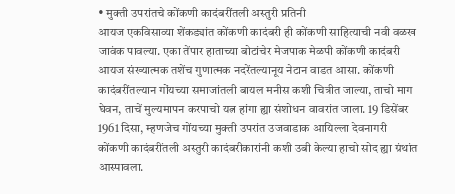• मुक्ती उपरांतचे कोंकणी कादंबरींतली अस्तुरी प्रतिनी
आयज एकविसाव्या शेंकड्यांत कोंकणी कादंबरी ही कोंकणी साहित्याची नवी वळख जावंक पावल्या. एका तेंपार हाताच्या बोटांचेर मेजपाक मेळपी कोंकणी कादंबरी आयज संख्यात्मक तशेंच गुणात्मक नदरेंतल्यानूय नेटान वाडत आसा. कोंकणी कादंबरींतल्यान गोंयच्या समाजांतली बायल मनीस कशी चित्रीत जाल्या, ताचो माग घेवन, ताचें मुल्यमापन करपाचो यत्न हांगा ह्या संशोधन वावरांत जाला. 19 डिसेंबर 1961 दिसा, म्हणजेच गोंयच्या मुक्ती उपरांत उजवाडाक आयिल्ला देवनागरी कोंकणी कादंबरींतली अस्तुरी कादंबरीकारांनी कशी उबी केल्या हाचो सोद ह्या ग्रंथांत आस्पावला.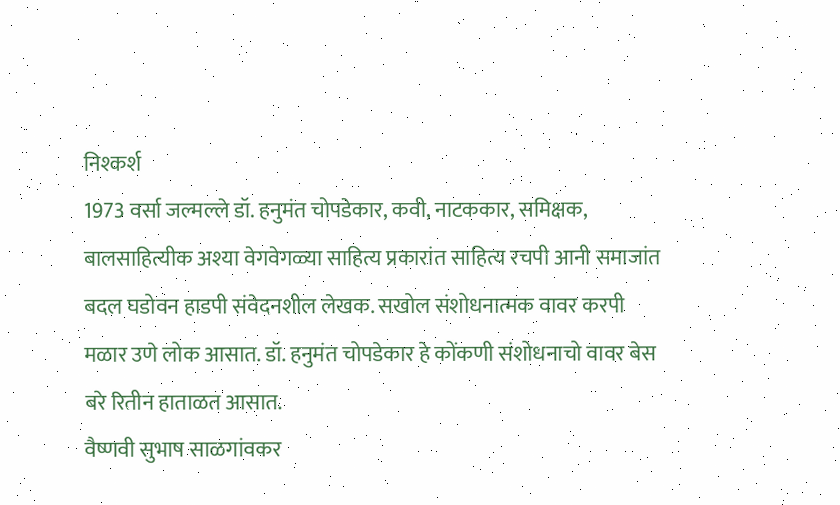निश्कर्श
1973 वर्सा जल्मल्ले डॉ. हनुमंत चोपडेकार, कवी, नाटककार, समिक्षक, बालसाहित्यीक अश्या वेगवेगळ्या साहित्य प्रकारांत साहित्य रचपी आनी समाजांत बदल घडोवन हाडपी संवेदनशील लेखक. सखोल संशोधनात्मक वावर करपी मळार उणे लोक आसात. डॉ. हनुमंत चोपडेकार हे कोंकणी संशोधनाचो वावर बेस बरे रितीन हाताळत आसात.
वैष्णवी सुभाष साळगांवकर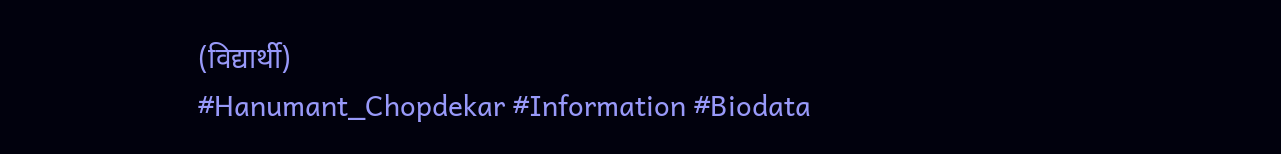(विद्यार्थी)
#Hanumant_Chopdekar #Information #Biodata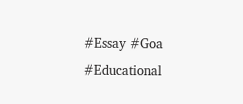#Essay #Goa #Educational